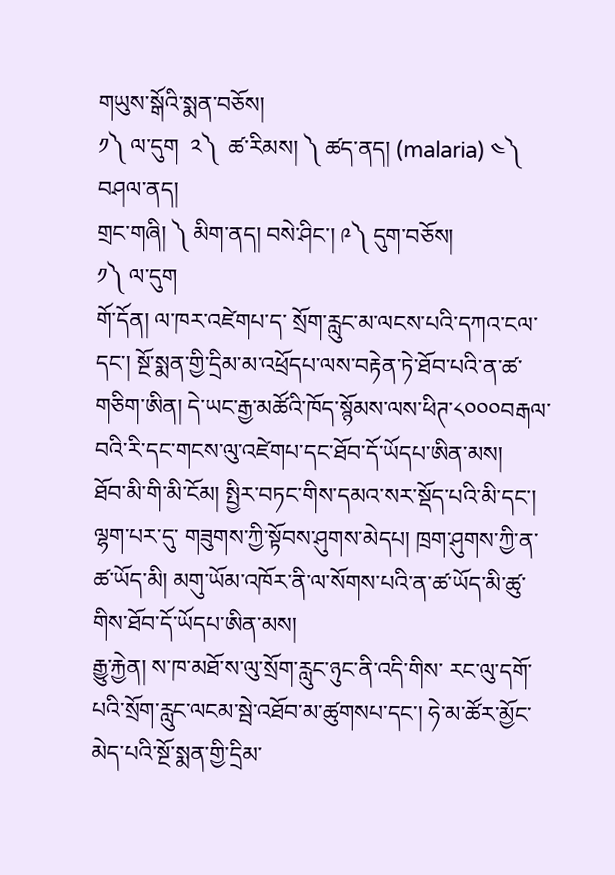གཡུས་སྒོའི་སྨན་བཅོས།
༡༽ ལ་དུག  ༢༽  ཚ་རིམས། ༽ ཚད་ནད། (malaria) ༤༽ བཤལ་ནད།
གྲང་གཞི། ༽ མིག་ནད། བསེ་ཤིང་། ༩༽ དུག་བཅོས།
༡༽ ལ་དུག
གོ་དོན། ལ་ཁར་འཛེགཔ་ད་ སྲོག་རླུང་མ་ལངས་པའི་དཀའ་ངལ་དང་། སྔོ་སྨན་གྱི་དྲིམ་མ་འཕྲོདཔ་ལས་བརྟེན་ཏེ་ཐོབ་པའི་ན་ཚ་གཅིག་ཨིན། དེ་ཡང་རྒྱ་མཚོའི་ཁོད་སྙོམས་ལས་ཕིཊ་༨༠༠༠བརྒལ་བའི་རི་དང་གངས་ལུ་འཛེགཔ་དང་ཐོབ་དོ་ཡོདཔ་ཨིན་མས།
ཐོབ་མི་གི་མི་ངོམ། སྤྱིར་བཏང་གིས་དམའ་སར་སྡོད་པའི་མི་དང་། ལྷག་པར་དུ་ གཟུགས་ཀྱི་སྟོབས་ཤུགས་མེདཔ། ཁྲག་ཤུགས་ཀྱི་ན་ཚ་ཡོད་མི། མགུ་ཡོམ་འཁོར་ནི་ལ་སོགས་པའི་ན་ཚ་ཡོད་མི་ཚུ་གིས་ཐོབ་དོ་ཡོདཔ་ཨིན་མས།
རྒྱུ་རྐྱེན། ས་ཁ་མཐོ་ས་ལུ་སྲོག་རླུང་ཉུང་ནི་འདི་གིས་ རང་ལུ་དགོ་པའི་སྲོག་རླུང་ལངམ་སྦེ་འཐོབ་མ་ཚུགསཔ་དང་། ཧེ་མ་ཚོར་མྱོང་མེད་པའི་སྔོ་སྨན་གྱི་དྲིམ་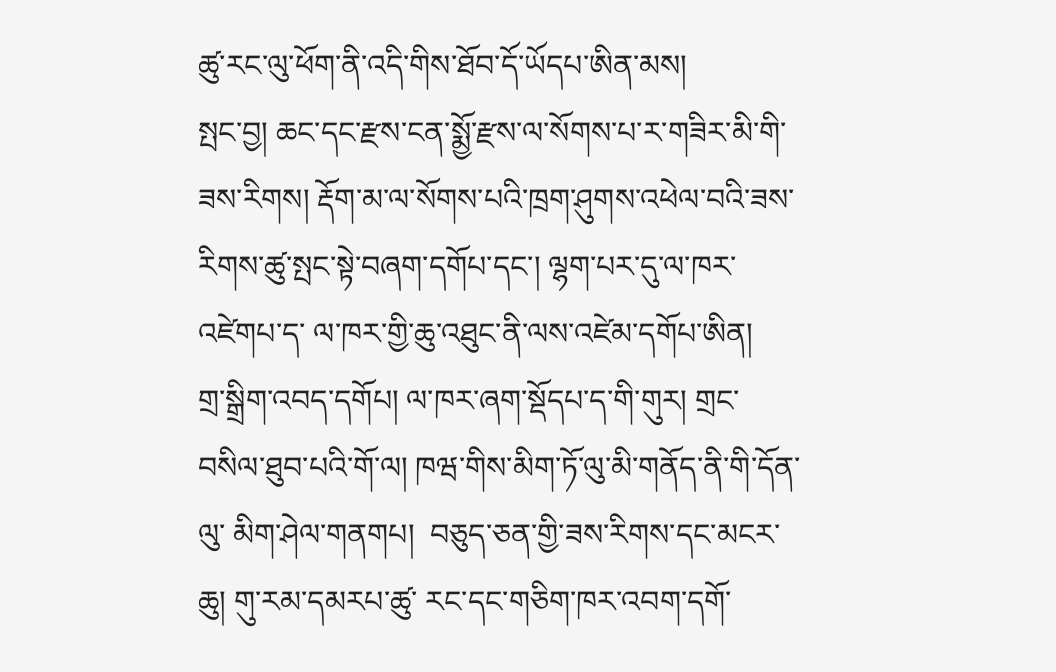ཚུ་རང་ལུ་ཕོག་ནི་འདི་གིས་ཐོབ་དོ་ཡོདཔ་ཨིན་མས།
སྤང་བྱ། ཆང་དང་རྫས་ངན་སྨྱོ་རྫས་ལ་སོགས་པ་ར་གཟིར་མི་གི་ཟས་རིགས། རྡོག་མ་ལ་སོགས་པའི་ཁྲག་ཤུགས་འཕེལ་བའི་ཟས་རིགས་ཚུ་སྤང་སྟེ་བཞག་དགོཔ་དང་། ལྷག་པར་དུ་ལ་ཁར་འཛེགཔ་ད་ ལ་ཁར་གྱི་ཆུ་འཐུང་ནི་ལས་འཛེམ་དགོཔ་ཨིན།
གྲ་སྒྲིག་འབད་དགོཔ། ལ་ཁར་ཞག་སྡོདཔ་ད་གི་གུར། གྲང་བསིལ་ཐུབ་པའི་གོ་ལ། ཁཝ་གིས་མིག་ཏོ་ལུ་མི་གནོད་ནི་གི་དོན་ལུ་ མིག་ཤེལ་གནགཔ།  བཅུད་ཅན་གྱི་ཟས་རིགས་དང་མངར་ཆུ། གུ་རམ་དམརཔ་ཚུ་ རང་དང་གཅིག་ཁར་འབག་དགོ་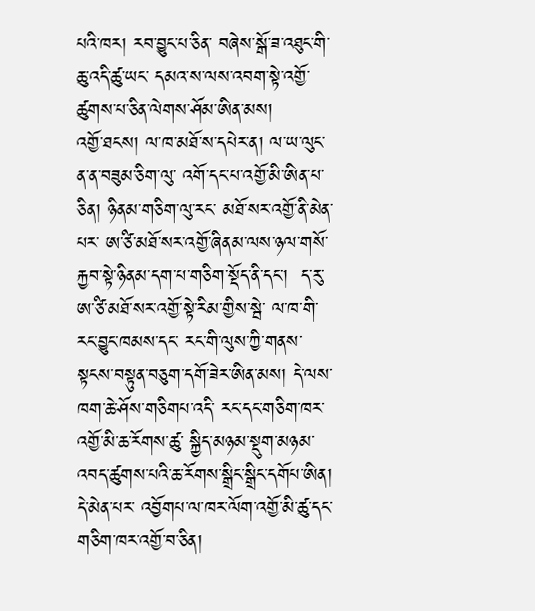པའི་ཁར། རབ་བྱུང་པ་ཅིན་ བཞེས་སྒོ་ཟ་འཐུང་གི་ཆུ་འདི་ཚུ་ཡང་ དམའ་ས་ལས་འབག་སྟེ་འགྱོ་ཚུགས་པ་ཅིན་ལེགས་ཤོམ་ཨིན་མས།
འགྱོ་ཐངས། ལ་ཁ་མཐོ་ས་དཔེར་ན། ལ་ཡ་ལུང་ན་ན་བཟུམ་ཅིག་ལུ་ འགོ་དང་པ་འགྱོ་མི་ཨིན་པ་ཅིན། ཉིནམ་གཅིག་ལུ་རང་ མཐོ་སར་འགྱོ་ནི་མེན་པར་ ཨ་ཙི་མཐོ་སར་འགྱོ་ཞིནམ་ལས་ཉལ་གསོ་རྐྱབ་སྟེ་ཉིནམ་དག་པ་གཅིག་སྡོད་ནི་དང་།  ད་རུ་ཨ་ཙི་མཐོ་སར་འགྱོ་སྟེ་རིམ་གྱིས་སྦེ་ ལ་ཁ་གི་རང་བྱུང་ཁམས་དང་ རང་གི་ལུས་ཀྱི་གནས་སྟངས་བསྟུན་བཅུག་དགོ་ཟེར་ཨིན་མས། དེ་ལས་ཁག་ཆེ་ཤོས་གཅིགཔ་འདི་ རང་དང་གཅིག་ཁར་འགྱོ་མི་ཆ་རོགས་ཚུ་ སྐྱིད་མཉམ་སྡུག་མཉམ་འབད་ཚུགས་པའི་ཆ་རོགས་སྒྲིང་སྒྲིང་དགོཔ་ཨིན། དེ་མེན་པར་ འབྱོགཔ་ལ་ཁར་ལོག་འགྱོ་མི་ཚུ་དང་གཅིག་ཁར་འགྱོ་བ་ཅིན།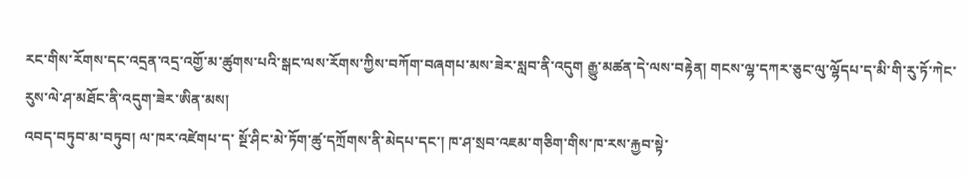རང་གིས་རོགས་དང་འདྲན་འདྲ་འགྱོ་མ་ཚུགས་པའི་སྒང་ལས་རོགས་ཀྱིས་བཀོག་བཞགཔ་མས་ཟེར་སླབ་ནི་འདུག རྒྱུ་མཚན་དེ་ལས་བརྟེན། གངས་ལྷ་དཀར་ཅུང་ལུ་ལྷོདཔ་ད་མི་གི་རུ་ཏོ་ཀེང་རུས་ལེ་ཤ་མཐོང་ནི་འདུག་ཟེར་ཨིན་མས།
འབད་བཏུབ་མ་བཏུབ། ལ་ཁར་འཛེགཔ་ད་ སྔོ་ཤིང་མེ་ཏོག་ཚུ་དཀྲོགས་ནི་མེདཔ་དང་། ཁ་ཤ་སྲབ་འཇམ་གཅིག་གིས་ཁ་རས་རྐྱབ་སྟེ་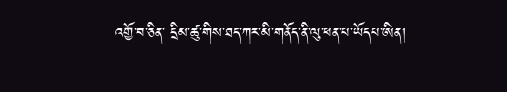འགྱོ་བ་ཅིན་ དྲིམ་ཚུ་གིས་ཐད་ཀར་མི་གནོད་ནི་ལུ་ཕན་པ་ཡོདཔ་ཨིན།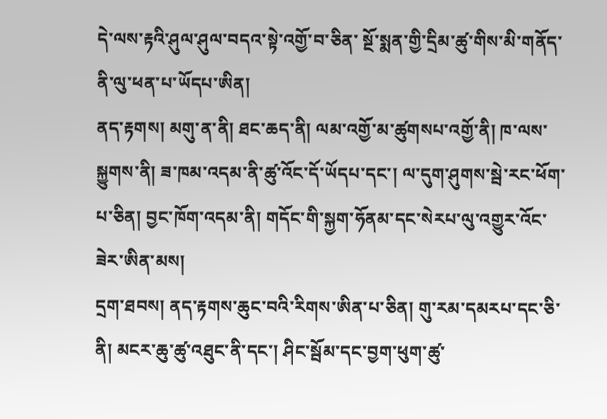དེ་ལས་རྟའི་ཤུལ་ཤུལ་བདའ་སྟེ་འགྱོ་བ་ཅིན་ སྔོ་སྨན་གྱི་དྲིམ་ཚུ་གིས་མི་གནོད་ནི་ལུ་ཕན་པ་ཡོདཔ་ཨིན།
ནད་རྟགས། མགུ་ན་ནི། ཐང་ཆད་ནི། ལམ་འགྱོ་མ་ཚུགསཔ་འགྱོ་ནི། ཁ་ལས་སྐྱུགས་ནི། ཟ་ཁམ་འདམ་ནི་ཚུ་འོང་དོ་ཡོདཔ་དང་། ལ་དུག་ཤུགས་སྦེ་རང་ཕོག་པ་ཅིན། བྱང་ཁོག་འདམ་ནི། གདོང་གི་སྐྱག་ཧོནམ་དང་སེརཔ་ལུ་འགྱུར་འོང་ཟེར་ཨིན་མས།
དྲག་ཐབས། ནད་རྟགས་ཆུང་བའི་རིགས་ཨིན་པ་ཅིན། གུ་རམ་དམརཔ་དང་ཅི་ནི། མངར་ཆུ་ཚུ་འཐུང་ནི་དང་། ཤིང་སྦོམ་དང་བྱག་ཕུག་ཚུ་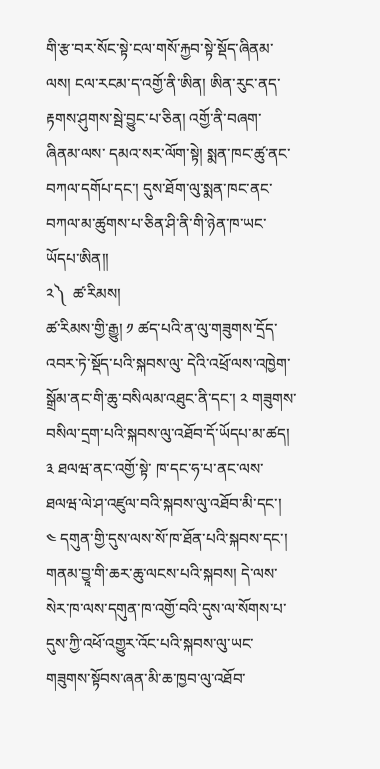གི་རྩ་བར་སོང་སྟེ་ངལ་གསོ་རྐྱབ་སྟེ་སྡོད་ཞིནམ་ལས། ངལ་རངམ་ད་འགྱོ་ནི་ཨིན། ཨིན་རུང་ནད་རྟགས་ཤུགས་སྦེ་བྱུང་པ་ཅིན། འགྱོ་ནི་བཞག་ཞིནམ་ལས་ དམའ་སར་ལོག་སྟེ། སྨན་ཁང་ཚུ་ནང་བཀལ་དགོཔ་དང་། དུས་ཐོག་ལུ་སྨན་ཁང་ནང་བཀལ་མ་ཚུགས་པ་ཅིན་ཤི་ནི་གི་ཉེན་ཁ་ཡང་ཡོདཔ་ཨིན།།
༢༽  ཚ་རིམས།
ཚ་རིམས་གྱི་རྒྱུ། ༡ ཚད་པའི་ན་ལུ་གཟུགས་དྲོད་འབར་ཏེ་སྡོད་པའི་སྐབས་ལུ་ དེའི་འཕྲོ་ལས་འཁྱེག་སྒྲོམ་ནང་གི་ཆུ་བསིལམ་འཐུང་ནི་དང་། ༢ གཟུགས་བསིལ་དྲག་པའི་སྐབས་ལུ་འཐོབ་དོ་ཡོདཔ་མ་ཚད། ༣ ཐལཝ་ནང་འགྱོ་སྟེ་ ཁ་དང་ཧ་པ་ནང་ལས་ཐལཝ་ལེ་ཤ་འཛུལ་བའི་སྐབས་ལུ་འཐོབ་མི་དང་། ༤ དགུན་གྱི་དུས་ལས་སོ་ཁ་ཐོན་པའི་སྐབས་དང་། གནམ་བྱཱ་གི་ཆར་ཆུ་ལངས་པའི་སྐབས། དེ་ལས་སེར་ཁ་ལས་དགུན་ཁ་འགྱོ་བའི་དུས་ལ་སོགས་པ་ དུས་ཀྱི་འཕོ་འགྱུར་འོང་པའི་སྐབས་ལུ་ཡང་ གཟུགས་སྟོབས་ཞན་མི་ཆ་ཁྱབ་ལུ་འཐོབ་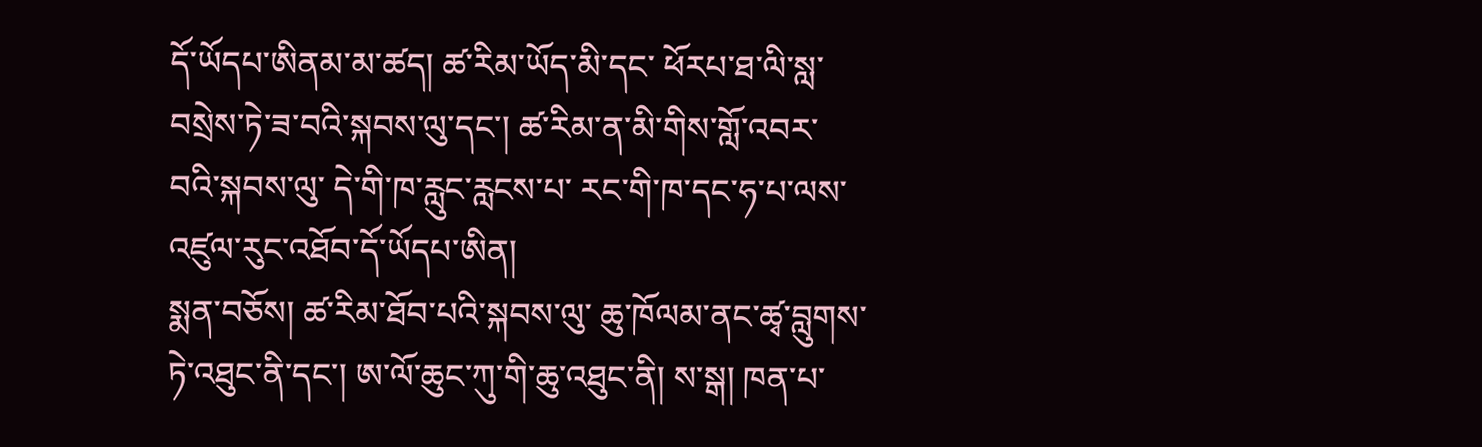དོ་ཡོདཔ་ཨིནམ་མ་ཚད། ཚ་རིམ་ཡོད་མི་དང་ ཕོརཔ་ཐ་ལི་སླ་བསྲེས་ཏེ་ཟ་བའི་སྐབས་ལུ་དང་། ཚ་རིམ་ན་མི་གིས་གློ་འབར་བའི་སྐབས་ལུ་ དེ་གི་ཁ་རླུང་རླངས་པ་ རང་གི་ཁ་དང་ཧ་པ་ལས་འཛུལ་རུང་འཐོབ་དོ་ཡོདཔ་ཨིན།
སྨན་བཅོས། ཚ་རིམ་ཐོབ་པའི་སྐབས་ལུ་ ཆུ་ཁོལམ་ནང་ཚྭ་བླུགས་ཏེ་འཐུང་ནི་དང་། ཨ་ལོ་ཆུང་ཀུ་གི་ཆུ་འཐུང་ནི། ས་སྒ། ཁན་པ་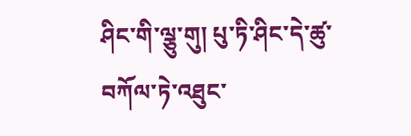ཤིང་གི་ལྕུ་གུ། པུ་ཏི་ཤིང་དེ་ཚུ་བཀོལ་ཏེ་འཐུང་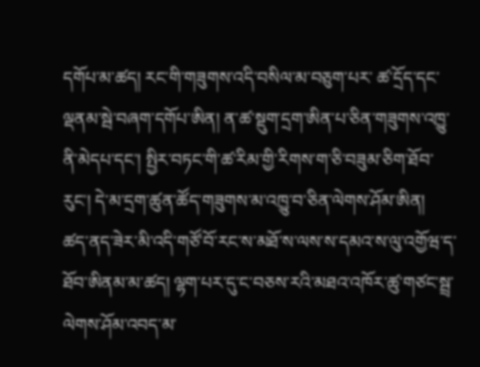དགོཔ་མ་ཚད། རང་གི་གཟུགས་འདི་བསིལ་མ་བཅུག་པར་ ཚ་དྲོད་དང་ལྡནམ་སྦེ་བཞག་དགོཔ་ཨིན། ན་ཚ་སྡུག་དྲག་ཨིན་པ་ཅིན་གཟུགས་འཁྱུ་ནི་མེདཔ་དང་། སྤྱིར་བཏང་གི་ཚ་རིམ་གྱི་རིགས་ག་ཅི་བཟུམ་ཅིག་ཐོབ་རུང་། དེ་མ་དྲག་ཚུན་ཚོད་གཟུགས་མ་འཁྱུ་བ་ཅིན་ལེགས་ཤོམ་ཨིན།
ཚད་ནད་ཟེར་མི་འདི་གཙོ་བོ་རང་ས་མཐོ་ས་ལས་ས་དམའ་ས་ལུ་འགྱོཝ་ད་ཐོབ་ཨིནམ་མ་ཚད། ལྷག་པར་དུ་ང་བཅས་རའི་མཐའ་འཁོར་ཚུ་གཙང་སྦྲ་ལེགས་ཤོམ་འབད་མ་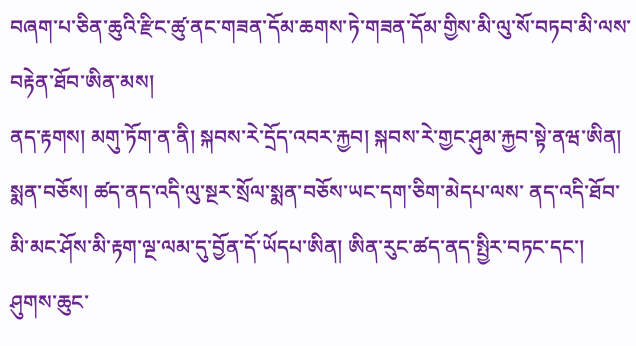བཞག་པ་ཅིན་ཆུའི་རྫིང་ཚུ་ནང་གཟན་དོམ་ཆགས་ཏེ་གཟན་དོམ་གྱིས་མི་ལུ་སོ་བཏབ་མི་ལས་བརྟེན་ཐོབ་ཨིན་མས།
ནད་རྟགས། མགུ་ཏོག་ན་ནི། སྐབས་རེ་དྲོད་འབར་རྐྱབ། སྐབས་རེ་གྱང་ཤུམ་རྐྱབ་སྟེ་ནཝ་ཨིན།
སྨན་བཅོས། ཚད་ནད་འདི་ལུ་སྔར་སྲོལ་སྨན་བཅོས་ཡང་དག་ཅིག་མེདཔ་ལས་ ནད་འདི་ཐོབ་མི་མང་ཤོས་མི་རྟག་ལྔ་ལམ་དུ་བྱོན་དོ་ཡོདཔ་ཨིན། ཨིན་རུང་ཚད་ནད་སྤྱིར་བཏང་དང་། ཤུགས་ཆུང་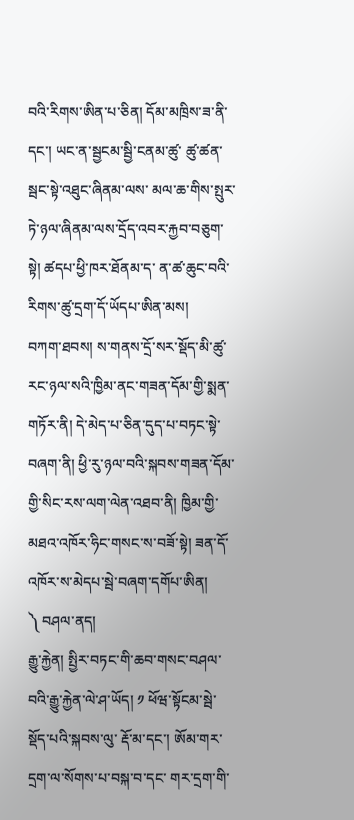བའི་རིགས་ཨིན་པ་ཅིན། དོམ་མཁྲིས་ཟ་ནི་དང་། ཡང་ན་སྦྱངམ་སྦྱི་ངནམ་ཚུ་ ཚུ་ཚན་སྦང་སྟེ་འཐུང་ཞིནམ་ལས་ མལ་ཆ་གིས་སྤུར་ཏེ་ཉལ་ཞིནམ་ལས་དྲོད་འབར་རྐྱབ་བཅུག་སྟེ། ཚདཔ་ཕྱི་ཁར་ཐོནམ་ད་ ན་ཚ་ཆུང་བའི་རིགས་ཚུ་དྲག་དོ་ཡོདཔ་ཨིན་མས།
བཀག་ཐབས། ས་གནས་དྲོ་སར་སྡོད་མི་ཚུ་ རང་ཉལ་སའི་ཁྱིམ་ནང་གཟན་དོམ་གྱི་སྨན་གཏོར་ནི། དེ་མེད་པ་ཅིན་དུད་པ་བཏང་སྟེ་བཞག་ནི། ཕྱི་རུ་ཉལ་བའི་སྐབས་གཟན་དོམ་གྱི་སིང་རས་ལག་ལེན་འཐབ་ནི། ཁྱིམ་གྱི་མཐའ་འཁོར་ཧིང་གསང་ས་བཟོ་སྟེ། ཟན་དོ་འཁོར་ས་མེདཔ་སྦེ་བཞག་དགོཔ་ཨིན།
༽ བཤལ་ནད།
རྒྱུ་རྐྱེན། སྤྱིར་བཏང་གི་ཆབ་གསང་བཤལ་བའི་རྒྱུ་རྐྱེན་ལེ་ཤ་ཡོད། ༡ ཕོཝ་སྟོངམ་སྦེ་སྡོད་པའི་སྐབས་ལུ་ རྡོ་མ་དང་། ཨོམ་གར་དྲག་ལ་སོགས་པ་བསྐ་བ་དང་ གར་དྲག་གི་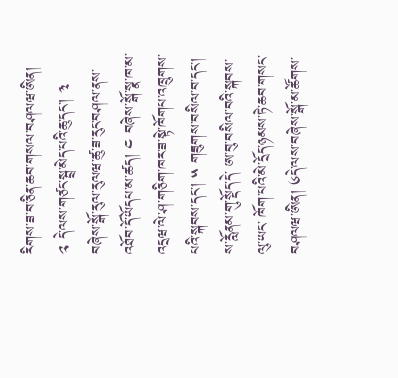རིགས་ཟ་བ་ཅིན་ཆབ་གསལ་བཤལཝ་ཨིན། ༢ དེ་ལས་གཙང་སྦྲ་མེད་པའི་ཆུ་དང་། ༣ བཞེས་སྒོ་རུལ་རུལཝ་ཚུ་ཟ་རུང་བཤལ་ནས་འཐོབ་དོ་ཡོདཔ་མ་ཚད། ༤ བཞེས་སྒོ་སྣ་ཁ་མ་འདྲཝ་ལེ་ཤ་གཅིག་ཁར་ཟ་སྟེ་ཁོགཔ་འཁྲུགས་པའི་སྐབས་དང་། ༥ གཟུགས་བསིལ་བ་དང་། ས་རློནམ་གུ་སྡོད་དེ་ ཨ་བུ་བསིལ་བའི་སྐབས་ལུ་ཡང་ ཁོག་པའི་མེ་དྲོད་ཉམས་ཏེ་ཆབ་གསང་བཤལཝ་ཨིན། ༦དེ་ལས་བཞེས་སྒོ་མ་ཚོགས་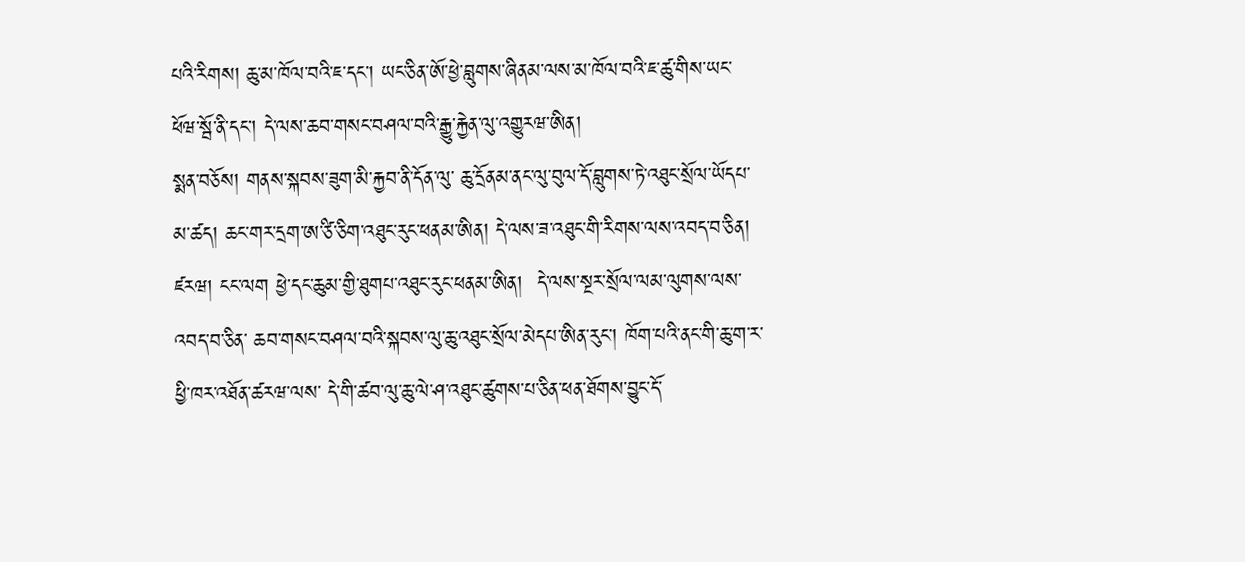པའི་རིགས། ཆུ་མ་ཁོལ་བའི་ཇ་དང་། ཡང་ཅིན་ཨོ་ཕྱེ་བླུགས་ཞིནམ་ལས་མ་ཁོལ་བའི་ཇ་ཚུ་གིས་ཡང་ ཕོཝ་སྦོ་ནི་དང་། དེ་ལས་ཆབ་གསང་བཤལ་བའི་རྒྱུ་རྐྱེན་ལུ་འགྱུརཝ་ཨིན།
སྨན་བཅོས། གནས་སྐབས་ཟུག་མི་རྐྱབ་ནི་དོན་ལུ་ ཆུ་དྲོནམ་ནང་ལུ་བུལ་དོ་བླུགས་ཏེ་འཐུང་སྲོལ་ཡོདཔ་མ་ཚད། ཆང་གར་དྲག་ཨ་ཙི་ཅིག་འཐུང་རུང་ཕནམ་ཨིན། དེ་ལས་ཟ་འཐུང་གི་རིགས་ལས་འབད་བ་ཅིན། ཛརཝ། ངང་ལག ཕྱེ་དང་ཆུམ་གྱི་ཐུགཔ་འཐུང་རུང་ཕནམ་ཨིན།  དེ་ལས་སྔར་སྲོལ་ལམ་ལུགས་ལས་འབད་བ་ཅིན་ ཆབ་གསང་བཤལ་བའི་སྐབས་ལུ་ཆུ་འཐུང་སྲོལ་མེདཔ་ཨིན་རུང་། ཁོག་པའི་ནང་གི་ཆུ་ག་ར་ཕྱི་ཁར་འཐོན་ཚརཝ་ལས་ དེ་གི་ཚབ་ལུ་ཆུ་ལེ་ཤ་འཐུང་ཚུགས་པ་ཅིན་ཕན་ཐོགས་བྱུང་དོ་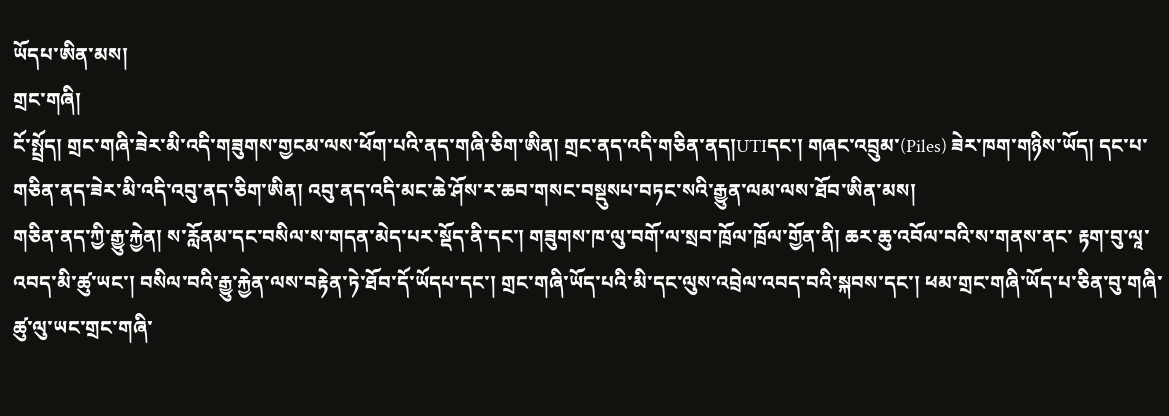ཡོདཔ་ཨིན་མས།
གྲང་གཞི།
ངོ་སྤྲོད། གྲང་གཞི་ཟེར་མི་འདི་གཟུགས་གྱངམ་ལས་ཕོག་པའི་ནད་གཞི་ཅིག་ཨིན། གྲང་ནད་འདི་གཅིན་ནད།UTIདང་། གཞང་འབྲུམ་(Piles) ཟེར་ཁག་གཉིས་ཡོད། དང་པ་གཅིན་ནད་ཟེར་མི་འདི་འབུ་ནད་ཅིག་ཨིན། འབུ་ནད་འདི་མང་ཆེ་ཤོས་ར་ཆབ་གསང་བསྡུསཔ་བཏང་སའི་རྒྱུན་ལམ་ལས་ཐོབ་ཨིན་མས།
གཅིན་ནད་ཀྱི་རྒྱུ་རྐྱེན། ས་རློནམ་དང་བསིལ་ས་གདན་མེད་པར་སྡོད་ནི་དང་། གཟུགས་ཁ་ལུ་བགོ་ལ་སྲབ་ཁྲོལ་ཁྲོལ་གྱོན་ནི། ཆར་ཆུ་འབོལ་བའི་ས་གནས་ནང་ རྟག་བུ་ལཱ་འབད་མི་ཚུ་ཡང་། བསིལ་བའི་རྒྱུ་རྐྱེན་ལས་བརྟེན་ཏེ་ཐོབ་དོ་ཡོདཔ་དང་། གྲང་གཞི་ཡོད་པའི་མི་དང་ལུས་འབྲེལ་འབད་བའི་སྐབས་དང་། ཕམ་གྲང་གཞི་ཡོད་པ་ཅིན་བུ་གཞི་ཚུ་ལུ་ཡང་གྲང་གཞི་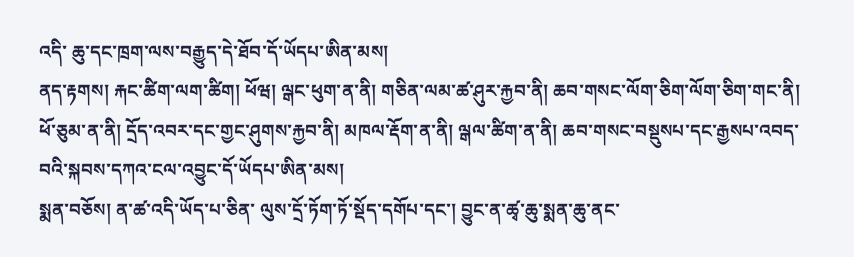འདི་ ཆུ་དང་ཁྲག་ལས་བརྒྱུད་དེ་ཐོབ་དོ་ཡོདཔ་ཨིན་མས།
ནད་རྟགས། རྐང་ཚིག་ལག་ཚིག། ཕོཝ། ལྒང་ཕུག་ན་ནི། གཅིན་ལམ་ཚ་ཤུར་རྐྱབ་ནི། ཆབ་གསང་ལོག་ཅིག་ལོག་ཅིག་གང་ནི། ཕོ་ཅུམ་ན་ནི། དྲོད་འབར་དང་གྱང་ཤུགས་རྐྱབ་ནི། མཁལ་རྡོག་ན་ནི། ལྒལ་ཚིག་ན་ནི། ཆབ་གསང་བསྡུསཔ་དང་རྒྱསཔ་འབད་བའི་སྐབས་དཀའ་ངལ་འབྱུང་དོ་ཡོདཔ་ཨིན་མས།
སྨན་བཅོས། ན་ཚ་འདི་ཡོད་པ་ཅིན་ ལུས་དྲོ་ཏོག་ཏོ་སྡོད་དགོཔ་དང་། བྱུང་ན་ཚྭ་ཆུ་སྨན་ཆུ་ནང་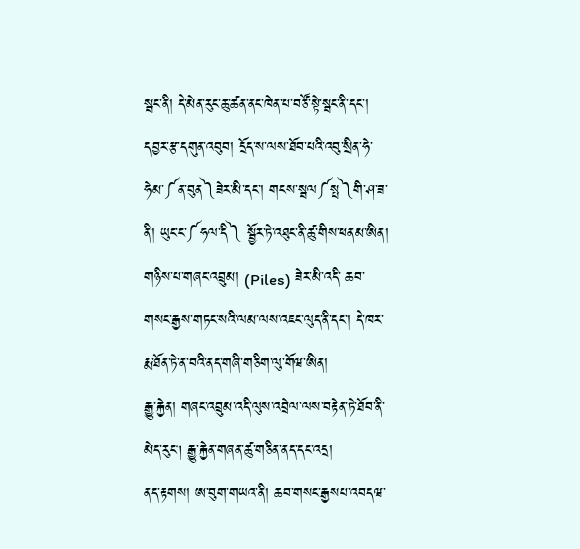སྦང་ནི། དེ་མེན་རུང་ཆུ་ཚན་ནང་ཁེན་པ་བཙོ་སྟེ་སྦང་ནི་དང་། དབྱར་རྩ་དགུན་འབུབ། དྲོད་ས་ལས་ཐོབ་པའི་འབུ་སྲིན་ཧེ་ཧེམ་༼ན་བུན༽ཟེར་མི་དང་། གངས་སྦལ༼སྤ༽གི་ཤ་ཟ་ནི། ཡུང་ང་༼ཧལ་དི༽ སྦྱོར་ཏེ་འཐུང་ནི་ཚུ་གིས་ཕནམ་ཨིན།
གཉིས་པ་གཞང་འབྲུམ། (Piles) ཟེར་མི་འདི་ ཆབ་གསང་རྒྱས་གཏང་སའི་ལམ་ལས་འཇང་ལུད་ནི་དང་། དེ་ཁར་རྨ་ཐོན་ཏེ་ན་བའི་ནད་གཞི་གཅིག་ལུ་གོཝ་ཨིན།
རྒྱུ་རྐྱེན། གཞང་འབྲུམ་འདི་ལུས་འབྲེལ་ལས་བརྟེན་ཏེ་ཐོབ་ནི་མེད་རུང། རྒྱུ་རྐྱེན་གཞན་ཚུ་གཅིན་ནད་དང་འདྲ།
ནད་རྟགས། ཨ་བུག་གཡའ་ནི། ཆབ་གསང་རྒྱསཔ་འབདཝ་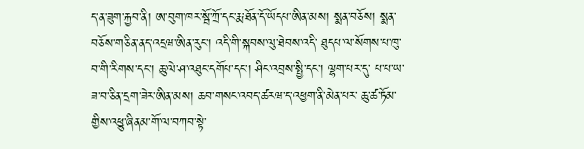ད་ན་ཟུག་རྐྱབ་ནི། ཨ་བུག་ཁར་སྦོ་ཀྲོ་དང་རྨ་ཐོན་དོ་ཡོདཔ་ཨིན་མས། སྨན་བཅོས། སྨན་བཅོས་གཅིན་ནད་འདྲཝ་ཨིན་རུང་། འདི་གི་སྐབས་ལུ་ཐེབས་འདི་ ཐུདཔ་ལ་སོགས་པ་ཁུ་བ་གི་རིགས་དང་། ཆུ་ལེ་ཤ་འཐུང་དགོཔ་དང་། ཤིང་འབྲས་སྤྱི་དང་། ལྷག་པར་དུ་ པ་པ་ཡ་ཟ་བ་ཅིན་དྲག་ཟེར་ཨིན་མས། ཆབ་གསང་འབད་ཚརཝ་ད་འཕྱག་ནི་མེན་པར་ ཆུ་ཚ་ཏོམ་གྱིས་འཕྱུ་ཞིནམ་གོ་ལ་བཀབ་སྟེ་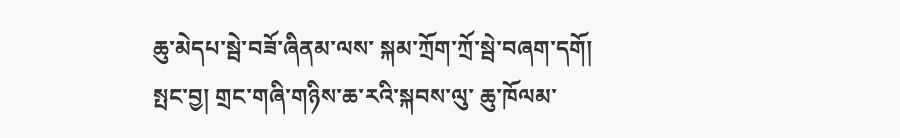ཆུ་མེདཔ་སྦེ་བཟོ་ཞིནམ་ལས་ སྐམ་ཀྲོག་ཀྲོ་སྦེ་བཞག་དགོ།
སྤང་བྱ། གྲང་གཞི་གཉིས་ཆ་རའི་སྐབས་ལུ་ ཆུ་ཁོལམ་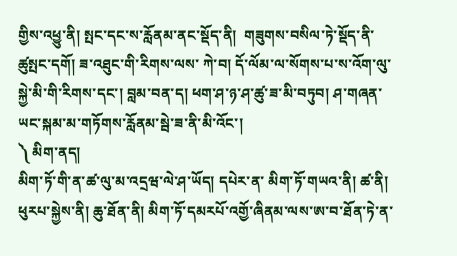གྱིས་འཕྱུ་ནི། སྤང་དང་ས་རློནམ་ནང་སྡོད་ནི།  གཟུགས་བསིལ་ཏེ་སྡོད་ནི་ཚུསྤང་དགོ། ཟ་འཐུང་གི་རིགས་ལས་ ཀེ་བ། དོ་ལོམ་ལ་སོགས་པ་ས་འོག་ལུ་སྐྱེ་མི་གི་རིགས་དང་། བླམ་བན་ད། ཕག་ཤ་ཉ་ཤ་ཚུ་ཟ་མི་བཏུབ། ཤ་གཞན་ཡང་སྐམ་མ་གཏོགས་རློནམ་སྦེ་ཟ་ནི་མི་འོང་།
༽ མིག་ནད།
མིག་ཏོ་གི་ན་ཚ་ལུ་མ་འདྲཝ་ལེ་ཤ་ཡོད། དཔེར་ན་ མིག་ཏོ་གཡའ་ནི། ཚ་ནི། ཕུརཔ་སྐྱེས་ནི། ཆུ་ཐོན་ནི། མིག་ཏོ་དམརཔོ་འགྱོ་ཞིནམ་ལས་ཨ་བ་ཐོན་ཏེ་ན་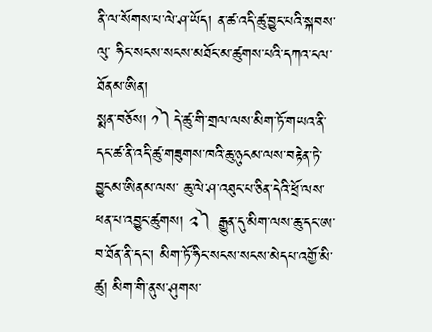ནི་ལ་སོགས་པ་ལེ་ཤ་ཡོད། ན་ཚ་འདི་ཚུ་བྱུང་པའི་སྐབས་ལུ་ ཧིང་སངས་སངས་མཐོང་མ་ཚུགས་པའི་དཀའ་ངལ་ཐོནམ་ཨིན།
སྨན་བཅོས། ༡༽དེ་ཚུ་གི་གྲལ་ལས་མིག་ཏོ་གཡའ་ནི་དང་ཚ་ནི་འདི་ཚུ་གཟུགས་ཁའི་ཆུ་ཉུངམ་ལས་བརྟེན་ཏེ་བྱུངམ་ཨིནམ་ལས་ ཆུ་ལེ་ཤ་འཐུང་པ་ཅིན་དེའི་ཕྲོ་ལས་ཕན་པ་འབྱུང་ཚུགས། ༢༽ རྒྱུན་དུ་མིག་ལས་ཆུ་དང་ཨ་བ་ཐོན་ནི་དང་། མིག་ཏོ་ཧིང་སངས་སངས་མེདཔ་འགྱོ་མི་ཚུ། མིག་གི་ནུས་ཤུགས་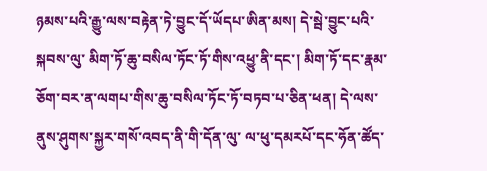ཉམས་པའི་རྒྱུ་ལས་བརྟེན་ཏེ་བྱུང་དོ་ཡོདཔ་ཨིན་མས། དེ་སྦེ་བྱུང་པའི་སྐབས་ལུ་ མིག་ཏོ་ཆུ་བསིལ་ཏོང་ཏོ་གིས་འཕྱུ་ནི་དང་། མིག་ཏོ་དང་རྣམ་ཅོག་བར་ན་ལགཔ་གིས་ཆུ་བསིལ་ཏོང་ཏོ་བཏབ་པ་ཅིན་ཕན། དེ་ལས་ནུས་ཤུགས་སྐྱར་གསོ་འབད་ནི་གི་དོན་ལུ་ ལ་ཕུ་དམརཔོ་དང་ཧོན་ཚོད་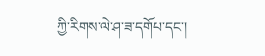ཀྱི་རིགས་ལེ་ཤ་ཟ་དགོཔ་དང་།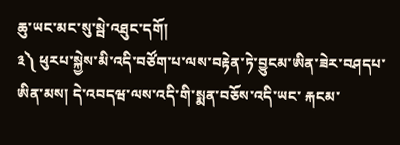ཆུ་ཡང་མང་སུ་སྦེ་འཐུང་དགོ།
༣༽ ཕུརཔ་སྐྱེས་མི་འདི་བཙོག་པ་ལས་བརྟེན་ཏེ་བྱུངམ་ཨིན་ཟེར་བཤདཔ་ཨིན་མས། དེ་འབདཝ་ལས་འདི་གི་སྨན་བཅོས་འདི་ཡང་ རྐངམ་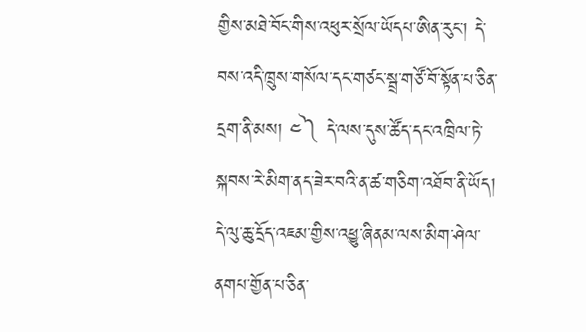གྱིས་མཐེ་བོང་གིས་འཕུར་སྲོལ་ཡོདཔ་ཨིན་རུང་། དེ་བས་འདི་ཁྲུས་གསོལ་དང་གཙང་སྦྲ་གཙོ་བོ་སྟོན་པ་ཅིན་དྲག་ནི་མས། ༤༽ དེ་ལས་དུས་ཚོད་དང་འཁྲིལ་ཏེ་སྐབས་རེ་མིག་ནད་ཟེར་བའི་ན་ཚ་གཅིག་འཐོབ་ནི་ཡོད། དེ་ལུ་ཆུ་དྲོད་འཇམ་གྱིས་འཕྱུ་ཞིནམ་ལས་མིག་ཤེལ་ནགཔ་གྱོན་པ་ཅིན་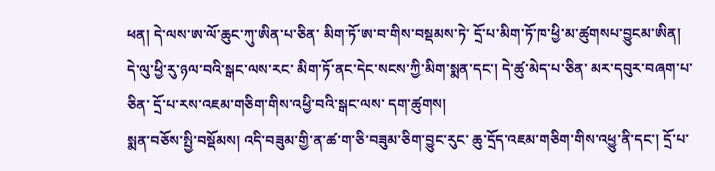ཕན། དེ་ལས་ཨ་ལོ་ཆུང་ཀུ་ཨིན་པ་ཅིན་ མིག་ཏོ་ཨ་བ་གིས་བསྡམས་ཏེ་ དྲོ་པ་མིག་ཏོ་ཁ་ཕྱི་མ་ཚུགསཔ་བྱུངམ་ཨིན། དེ་ལུ་ཕྱི་རུ་ཉལ་བའི་སྒང་ལས་རང་ མིག་ཏོ་ནང་དེང་སངས་ཀྱི་མིག་སྨན་དང་། དེ་ཚུ་མེད་པ་ཅིན་ མར་དབུར་བཞག་པ་ཅིན་ དྲོ་པ་རས་འཇམ་གཅིག་གིས་འཕྱི་བའི་སྒང་ལས་ དག་ཚུགས།
སྨན་བཅོས་སྤྱི་བསྡོམས། འདི་བཟུམ་གྱི་ན་ཚ་ག་ཅི་བཟུམ་ཅིག་བྱུང་རུང་ ཆུ་དྲོད་འཇམ་གཅིག་གིས་འཕྱུ་ནི་དང་། དྲོ་པ་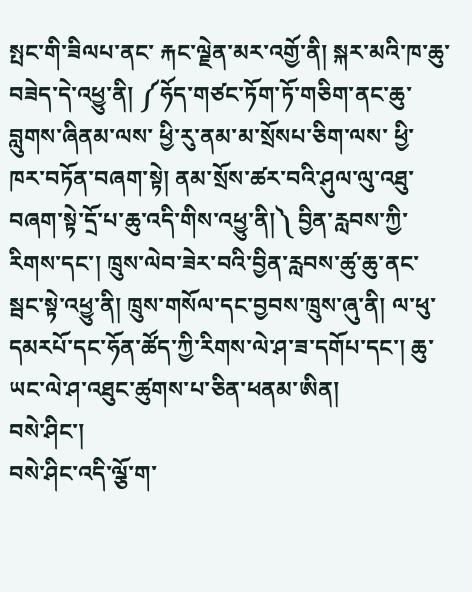སྤང་གི་ཟིལཔ་ནང་ རྐང་ལྗེན་མར་འགྱོ་ནི། སྐར་མའི་ཁ་ཆུ་བཟེད་དེ་འཕྱུ་ནི། ༼ཧོད་གཙང་ཏོག་ཏོ་གཅིག་ནང་ཆུ་བླུགས་ཞིནམ་ལས་ ཕྱི་རུ་ནམ་མ་སྲོསཔ་ཅིག་ལས་ ཕྱི་ཁར་བཏོན་བཞག་སྟེ། ནམ་སྲོས་ཚར་བའི་ཤུལ་ལུ་འཐུ་བཞག་སྟེ་དྲོ་པ་ཆུ་འདི་གིས་འཕྱུ་ནི།༽ བྱིན་རླབས་ཀྱི་རིགས་དང་། ཁྲུས་ལེབ་ཟེར་བའི་བྱིན་རླབས་ཚུ་ཆུ་ནང་སྦང་སྟེ་འཕྱུ་ནི། ཁྲུས་གསོལ་དང་བྱབས་ཁྲུས་ཞུ་ནི། ལ་ཕུ་དམརཔོ་དང་ཧོན་ཚོད་ཀྱི་རིགས་ལེ་ཤ་ཟ་དགོཔ་དང་། ཆུ་ཡང་ལེ་ཤ་འཐུང་ཚུགས་པ་ཅིན་ཕནམ་ཨིན།
བསེ་ཤིང་།
བསེ་ཤིང་འདི་ལྕོ་ག་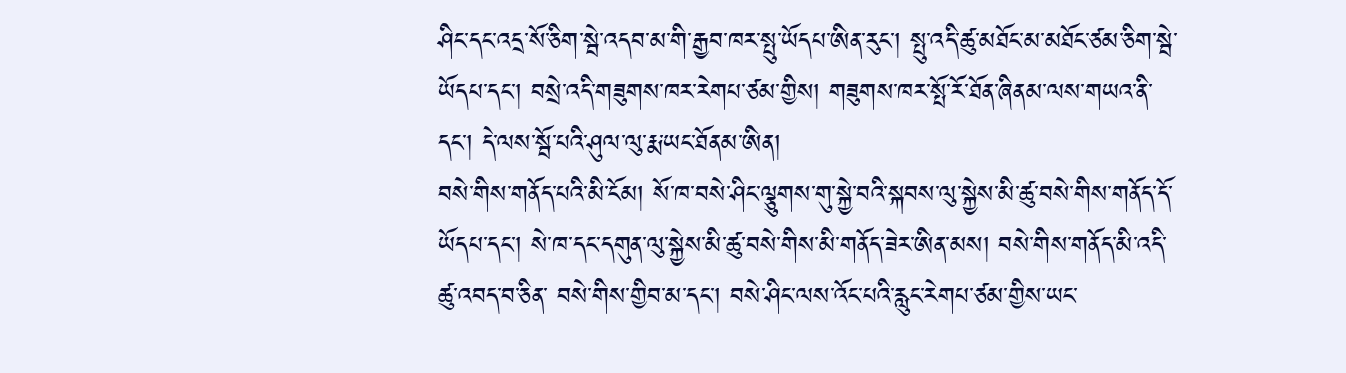ཤིང་དང་འདྲ་སོ་ཅིག་སྦེ་འདབ་མ་གི་རྒྱབ་ཁར་སྤུ་ཡོདཔ་ཨིན་རུང་། སྤུ་འདི་ཚུ་མཐོང་མ་མཐོང་ཙམ་ཅིག་སྦེ་ཡོདཔ་དང་། བསྲེ་འདི་གཟུགས་ཁར་རེགཔ་ཙམ་གྱིས། གཟུགས་ཁར་སྤོ་རོ་ཐོན་ཞིནམ་ལས་གཡའ་ནི་དང་། དེ་ལས་སྦོ་པའི་ཤུལ་ལུ་རྨ་ཡང་ཐོནམ་ཨིན།
བསེ་གིས་གནོད་པའི་མི་ངོམ། སོ་ཁ་བསེ་ཤིང་ལྕུགས་གུ་སྐྱེ་བའི་སྐབས་ལུ་སྐྱེས་མི་ཚུ་བསེ་གིས་གནོད་དོ་ཡོདཔ་དང་། སེ་ཁ་དང་དགུན་ལུ་སྐྱེས་མི་ཚུ་བསེ་གིས་མི་གནོད་ཟེར་ཨིན་མས། བསེ་གིས་གནོད་མི་འདི་ཚུ་འབད་བ་ཅིན་ བསེ་གིས་གྱིབ་མ་དང་། བསེ་ཤིང་ལས་འོང་པའི་རླུང་རེགཔ་ཙམ་གྱིས་ཡང་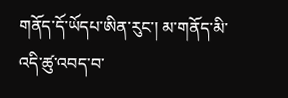གནོད་དོ་ཡོདཔ་ཨིན་རུང་། མ་གནོད་མི་འདི་ཚུ་འབད་བ་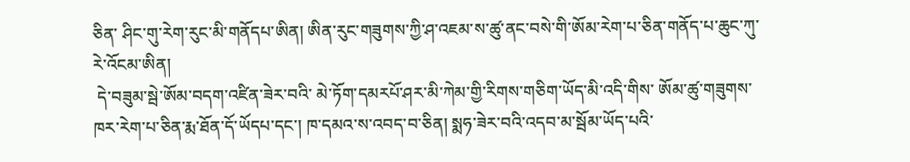ཅིན་ ཤིང་གུ་རེག་རུང་མི་གནོདཔ་ཨིན། ཨིན་རུང་གཟུགས་ཀྱི་ཤ་འཇམ་ས་ཚུ་ནང་བསེ་གི་ཨོམ་རེག་པ་ཅིན་གནོད་པ་ཆུང་ཀུ་རེ་འོངམ་ཨིན།
 དེ་བཟུམ་སྦེ་ཨོམ་བདག་འཛིན་ཟེར་བའི་ མེ་ཏོག་དམརཔོ་ཤར་མི་ཀེམ་གྱི་རིགས་གཅིག་ཡོད་མི་འདི་གིས་ ཨོམ་ཚུ་གཟུགས་ཁར་རེག་པ་ཅིན་རྨ་ཐོན་དོ་ཡོདཔ་དང་། ཁ་དམའ་ས་འབད་བ་ཅིན། སྨཧ་ཟེར་བའི་འདབ་མ་སྦོམ་ཡོད་པའི་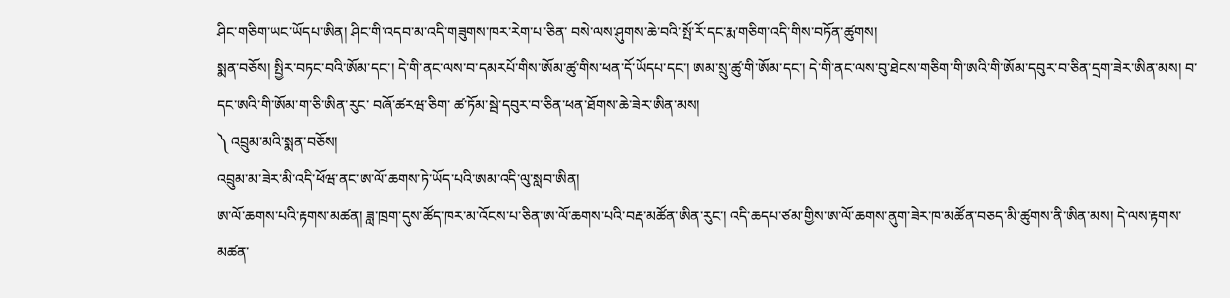ཤིང་གཅིག་ཡང་ཡོདཔ་ཨིན། ཤིང་གི་འདབ་མ་འདི་གཟུགས་ཁར་རེག་པ་ཅིན་ བསེ་ལས་ཤུགས་ཆེ་བའི་སྤོ་རོ་དང་རྨ་གཅིག་འདི་གིས་བཏོན་ཚུགས།
སྨན་བཅོས། སྤྱིར་བཏང་བའི་ཨོམ་དང་། དེ་གི་ནང་ལས་བ་དམརཔོ་གིས་ཨོམ་ཚུ་གིས་ཕན་དོ་ཡོདཔ་དང་། ཨམ་སྲུ་ཚུ་གི་ཨོམ་དང་། དེ་གི་ནང་ལས་བུ་ཐེངས་གཅིག་གི་ཨའི་གི་ཨོམ་དབུར་བ་ཅིན་དྲག་ཟེར་ཨིན་མས། བ་དང་ཨའི་གི་ཨོམ་ག་ཅི་ཨིན་རུང་ བཞོ་ཚརཝ་ཅིག་ ཚ་ཏོམ་སྦེ་དབུར་བ་ཅིན་ཕན་ཐོགས་ཆེ་ཟེར་ཨིན་མས།
༽ འབྲུམ་མའི་སྨན་བཅོས།
འབྲུམ་མ་ཟེར་མི་འདི་ཕོཝ་ནང་ཨ་ལོ་ཆགས་ཏེ་ཡོད་པའི་ཨམ་འདི་ལུ་སླབ་ཨིན།
ཨ་ལོ་ཆགས་པའི་རྟགས་མཚན། ཟླ་ཁྲག་དུས་ཚོད་ཁར་མ་འོངས་པ་ཅིན་ཨ་ལོ་ཆགས་པའི་བརྡ་མཚོན་ཨིན་རུང་། འདི་ཆདཔ་ཙམ་གྱིས་ཨ་ལོ་ཆགས་ནུག་ཟེར་ཁ་མཚོན་བཅད་མི་ཚུགས་ནི་ཨིན་མས། དེ་ལས་རྟགས་མཚན་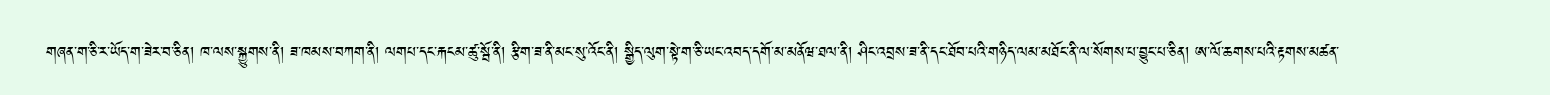གཞན་ག་ཅི་ར་ཡོད་ག་ཟེར་བ་ཅིན། ཁ་ལས་སྐྱུགས་ནི། ཟ་ཁམས་བཀག་ནི། ལགཔ་དང་རྐངམ་ཚུ་སྦོ་ནི། རྩིག་ཟ་ནི་མང་སུ་འོང་ནི། སྒྱིད་ལུག་སྟེ་ག་ཅི་ཡང་འབད་དགོ་མ་མནོཝ་ཐལ་ནི། ཤིང་འབྲས་ཟ་ནི་དང་ཐོབ་པའི་གཉིད་ལམ་མཐོང་ནི་ལ་སོགས་པ་བྱུང་པ་ཅིན། ཨ་ལོ་ཆགས་པའི་རྟགས་མཚན་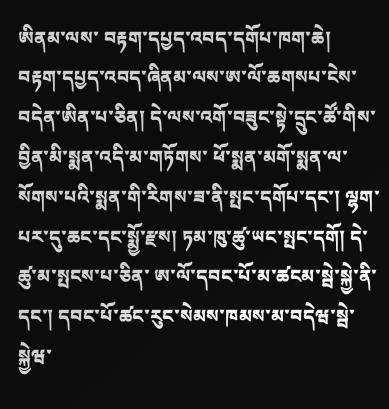ཨིནམ་ལས་ བརྟག་དཔྱད་འབད་དགོཔ་ཁག་ཆེ།
བརྟག་དཔྱད་འབད་ཞིནམ་ལས་ཨ་ལོ་ཆགསཔ་ངེས་བདེན་ཨིན་པ་ཅིན། དེ་ལས་འགོ་བཟུང་སྟེ་དྲུང་ཚོ་གིས་བྱིན་མི་སྨན་འདི་མ་གཏོགས་ ཕོ་སྨན་མགོ་སྨན་ལ་སོགས་པའི་སྨན་གི་རིགས་ཟ་ནི་སྤང་དགོཔ་དང་། ལྷག་པར་དུ་ཆང་དང་སྨྱོ་རྫས། ཏམ་ཁུ་ཚུ་ཡང་སྤང་དགོ། དེ་ཚུ་མ་སྤངས་པ་ཅིན་ ཨ་ལོ་དབང་པོ་མ་ཚངམ་སྦེ་སྐྱེ་ནི་དང་། དབང་པོ་ཚང་རུང་སེམས་ཁམས་མ་བདེཝ་སྦེ་སྐྱེཝ་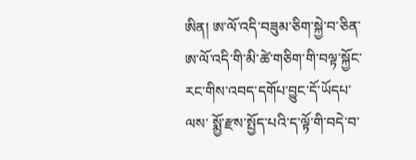ཨིན། ཨ་ལོ་འདི་བཟུམ་ཅིག་སྐྱེ་བ་ཅིན་ ཨ་ལོ་འདི་གི་མི་ཚེ་གཅིག་གི་བལྟ་སྐྱོང་རང་གིས་འབད་དགོཔ་བྱུང་དོ་ཡོདཔ་ལས་ སྨྱོ་རྫས་སྤྱོད་པའི་ད་ལྟོ་གི་བདེ་བ་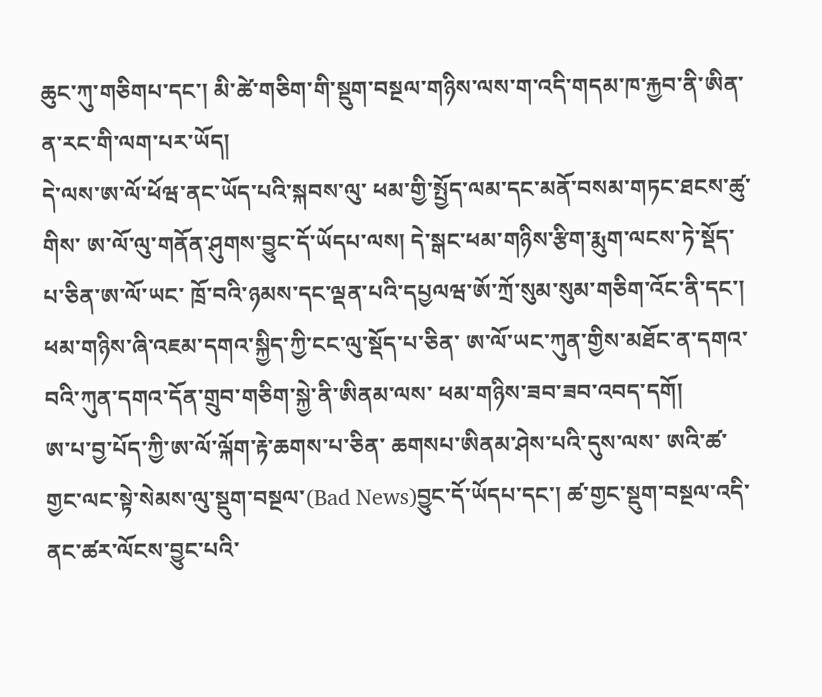ཆུང་ཀུ་གཅིགཔ་དང་། མི་ཚེ་གཅིག་གི་སྡུག་བསྔལ་གཉིས་ལས་ག་འདི་གདམ་ཁ་རྐྱབ་ནི་ཨིན་ན་རང་གི་ལག་པར་ཡོད།
དེ་ལས་ཨ་ལོ་ཕོཝ་ནང་ཡོད་པའི་སྐབས་ལུ་ ཕམ་གྱི་སྤྱོད་ལམ་དང་མནོ་བསམ་གཏང་ཐངས་ཚུ་གིས་ ཨ་ལོ་ལུ་གནོན་ཤུགས་བྱུང་དོ་ཡོདཔ་ལས། དེ་སྒང་ཕམ་གཉིས་རྩིག་རྨུག་ལངས་ཏེ་སྡོད་པ་ཅིན་ཨ་ལོ་ཡང་ ཁྲོ་བའི་ཉམས་དང་ལྡན་པའི་དཔྱལཝ་ཨོ་ཀྲོ་སུམ་སུམ་གཅིག་འོང་ནི་དང་། ཕམ་གཉིས་ཞི་འཇམ་དགའ་སྐྱིད་ཀྱི་ངང་ལུ་སྡོད་པ་ཅིན་ ཨ་ལོ་ཡང་ཀུན་གྱིས་མཐོང་ན་དགའ་བའི་ཀུན་དགའ་དོན་གྲུབ་གཅིག་སྐྱེ་ནི་ཨིནམ་ལས་ ཕམ་གཉིས་ཟབ་ཟབ་འབད་དགོ།
ཨ་པ་བྱ་པོད་ཀྱི་ཨ་ལོ་ལྐོག་རྟེ་ཆགས་པ་ཅིན་ ཆགསཔ་ཨིནམ་ཤེས་པའི་དུས་ལས་ ཨའི་ཚ་གྱང་ལང་སྟེ་སེམས་ལུ་སྡུག་བསྔལ་(Bad News)བྱུང་དོ་ཡོདཔ་དང་། ཚ་གྱང་སྡུག་བསྔལ་འདི་ནང་ཚར་ལོངས་བྱུང་པའི་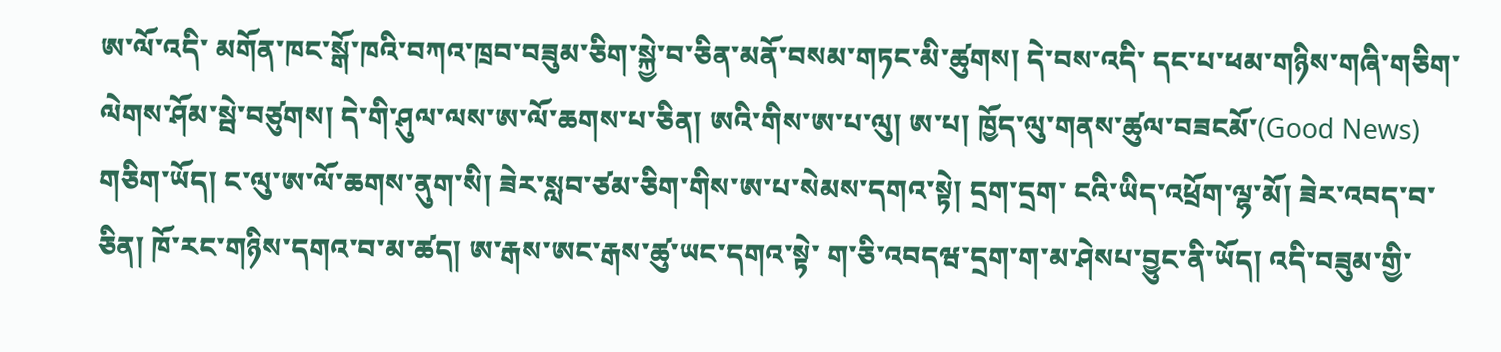ཨ་ལོ་འདི་ མགོན་ཁང་སྒོ་ཁའི་བཀའ་ཁྲབ་བཟུམ་ཅིག་སྐྱེ་བ་ཅིན་མནོ་བསམ་གཏང་མི་ཚུགས། དེ་བས་འདི་ དང་པ་ཕམ་གཉིས་གཞི་གཅིག་ལེགས་ཤོམ་སྦེ་བཙུགས། དེ་གི་ཤུལ་ལས་ཨ་ལོ་ཆགས་པ་ཅིན། ཨའི་གིས་ཨ་པ་ལུ། ཨ་པ། ཁྱོད་ལུ་གནས་ཚུལ་བཟངམོ་(Good News) གཅིག་ཡོད། ང་ལུ་ཨ་ལོ་ཆགས་ནུག་སི། ཟེར་སླབ་ཙམ་ཅིག་གིས་ཨ་པ་སེམས་དགའ་སྟེ། དྲག་དྲག་ ངའི་ཡིད་འཕྲོག་ལྷ་མོ། ཟེར་འབད་བ་ཅིན། ཁོ་རང་གཉིས་དགའ་བ་མ་ཚད། ཨ་རྒས་ཨང་རྒས་ཚུ་ཡང་དགའ་སྟེ་ ག་ཅི་འབདཝ་དྲག་ག་མ་ཤེསཔ་བྱུང་ནི་ཡོད། འདི་བཟུམ་གྱི་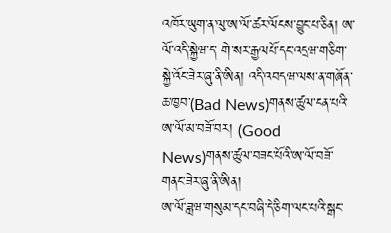འཁོར་ཡུག་ན་ལུ་ཨ་ལོ་ཚར་ལོངས་བྱུང་པ་ཅིན། ཨ་ལོ་འདི་སྐྱེཝ་ད་ གེ་སར་རྒྱལཔོ་དང་འདྲཝ་གཅིག་སྐྱེ་འོང་ཟེར་ཞུ་ནི་ཨིན། འདི་འབདཝ་ལས་ན་གཞོན་ཆ་ཁྱབ་(Bad News)གནས་ཚུལ་ངན་པའི་ཨ་ལོ་མ་བཟོ་བར། (Good News)གནས་ཚུལ་བཟང་པོའི་ཨ་ལོ་བཟོ་གནང་ཟེར་ཞུ་ནི་ཨིན།
ཨ་ལོ་ཟླཝ་གསུམ་དང་བཞི་དེ་ཅིག་ལང་པའི་སྒང་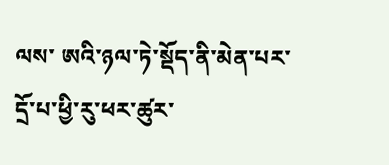ལས་ ཨའི་ཉལ་ཏེ་སྡོད་ནི་མེན་པར་ དྲོ་པ་ཕྱི་རུ་ཕར་ཚུར་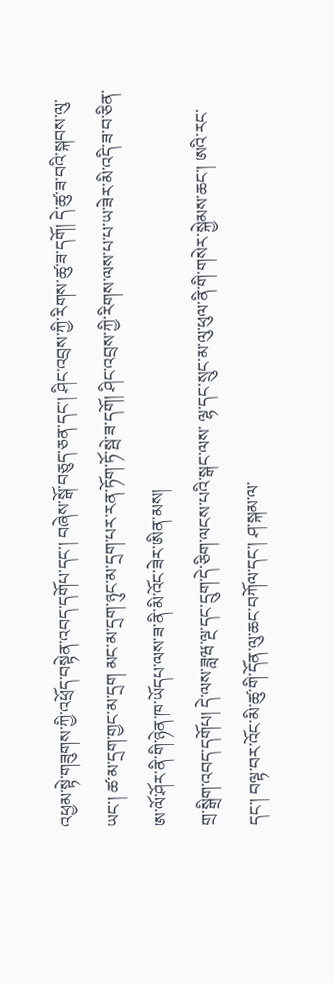འཕྱམ་སྟེ་གཟུགས་ཀྱི་འཕྲོད་བསྟེན་འབད་དགོཔ་དང་། བཞེས་སྒོ་བཅུད་ཅན་དང་། ཤིང་འབྲས་ཀྱི་རིགས་ཚུ་ཟ་དགོ། དེ་ཚུ་ཟ་བའི་སྐབས་ལུ་ཡང་། ཚ་མ་དྲག་གྱང་མ་དྲག མང་མ་དྲག་ཉུང་མ་དྲག་པར་རན་ཏོག་ཏོ་སྦེ་ཟ་དགོ། ཤིང་འབྲས་ཀྱི་རིགས་ལས་པ་པ་ཡ་ཟེར་མི་འདི་ཟ་བ་ཅིན་ཨ་ལོ་ཤོར་ནི་གི་ཉེན་ཁ་ཡོདཔ་ལས་ཟ་ནི་མི་འོང་ཟེར་ཨིན་མས།
གྲ་སྒྲིག་འབད་དགོཔ། དེ་ལས་ཟླཝ་ལྔ་དང་དྲུག་དེ་ཅིག་ལངས་པའི་སྒང་ལས་ ལྷ་དང་སྲུང་མ་ལུ་ཕུལ་ནི་གི་གསེར་སྐྱེམས་ཆང་། ཨའི་རང་དང་། བལྟ་བར་འོང་མི་ཚུ་གི་དོན་ལུ་ཆང་བཀོལ་དང་། ཤ་སྐམ་ལ་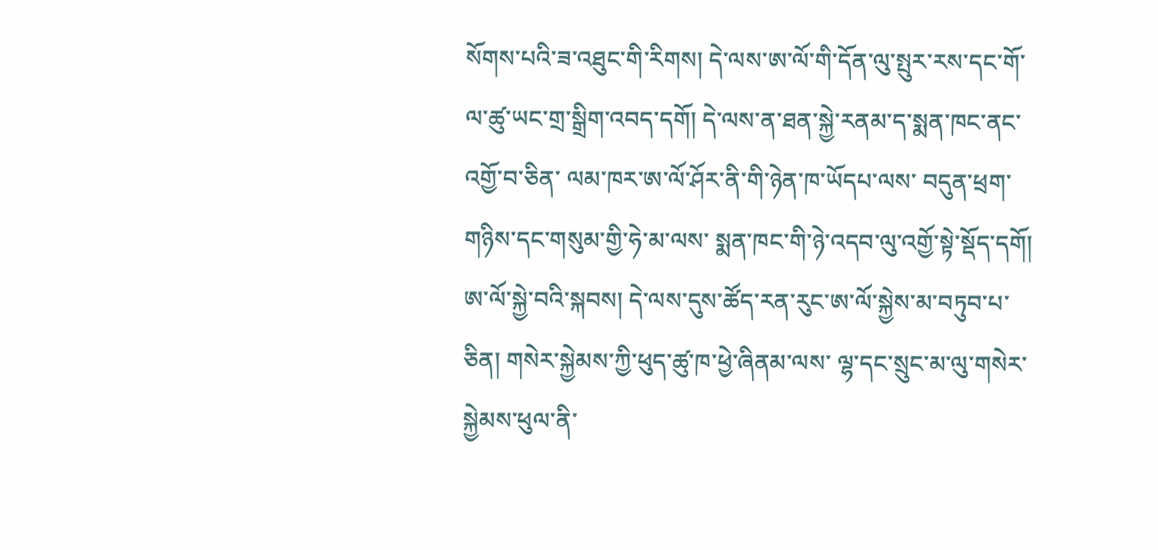སོགས་པའི་ཟ་འཐུང་གི་རིགས། དེ་ལས་ཨ་ལོ་གི་དོན་ལུ་སྤུར་རས་དང་གོ་ལ་ཚུ་ཡང་གྲ་སྒྲིག་འབད་དགོ། དེ་ལས་ན་ཐན་སྐྱེ་རནམ་ད་སྨན་ཁང་ནང་འགྱོ་བ་ཅིན་ ལམ་ཁར་ཨ་ལོ་ཤོར་ནི་གི་ཉེན་ཁ་ཡོདཔ་ལས་ བདུན་ཕྲག་གཉིས་དང་གསུམ་གྱི་ཧེ་མ་ལས་ སྨན་ཁང་གི་ཉེ་འདབ་ལུ་འགྱོ་སྟེ་སྡོད་དགོ།
ཨ་ལོ་སྐྱེ་བའི་སྐབས། དེ་ལས་དུས་ཚོད་རན་རུང་ཨ་ལོ་སྐྱེས་མ་བཏུབ་པ་ཅིན། གསེར་སྐྱེམས་ཀྱི་ཕུད་ཚུ་ཁ་ཕྱེ་ཞིནམ་ལས་ ལྷ་དང་སྲུང་མ་ལུ་གསེར་སྐྱེམས་ཕུལ་ནི་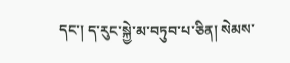དང་། ད་རུང་སྐྱེ་མ་བཏུབ་པ་ཅིན། སེམས་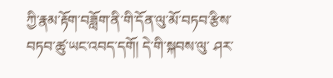ཀྱི་རྣམ་རྟོག་བཟློག་ནི་གི་དོན་ལུ་མོ་བཏབ་རྩིས་བཏབ་ཚུ་ཡང་འབད་དགོ། དེ་གི་སྐབས་ལུ་ ཤར་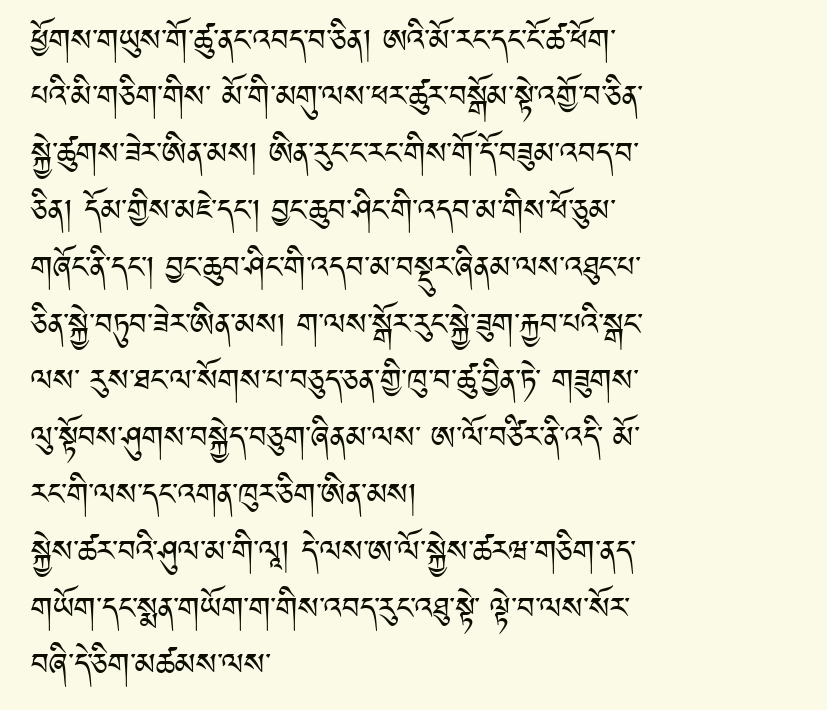ཕྱོགས་གཡུས་གོ་ཚུ་ནང་འབད་བ་ཅིན། ཨའི་མོ་རང་དང་ངོ་ཚ་ཕོག་པའི་མི་གཅིག་གིས་ མོ་གི་མགུ་ལས་ཕར་ཚུར་བསྒོམ་སྟེ་འགྱོ་བ་ཅིན་སྐྱེ་ཚུགས་ཟེར་ཨིན་མས། ཨིན་རུང་ང་རང་གིས་གོ་དོ་བཟུམ་འབད་བ་ཅིན། དོམ་གྱིས་མཇེ་དང་། བྱང་ཆུབ་ཤིང་གི་འདབ་མ་གིས་ཕོ་ཅུམ་གཞོང་ནི་དང་། བྱང་ཆུབ་ཤིང་གི་འདབ་མ་བསྡུར་ཞིནམ་ལས་འཐུང་པ་ཅིན་སྐྱེ་བཏུབ་ཟེར་ཨིན་མས། ག་ལས་སྒོར་རུང་སྐྱེ་ཟུག་རྐྱབ་པའི་སྒང་ལས་ རུས་ཐང་ལ་སོགས་པ་བཅུད་ཅན་གྱི་ཁུ་བ་ཚུ་བྱིན་ཏེ་ གཟུགས་ལུ་སྟོབས་ཤུགས་བསྐྱེད་བཅུག་ཞིནམ་ལས་ ཨ་ལོ་བཙིར་ནི་འདི་ མོ་རང་གི་ལས་དང་འགན་ཁུར་ཅིག་ཨིན་མས།
སྐྱེས་ཚར་བའི་ཤུལ་མ་གི་ལཱ། དེ་ལས་ཨ་ལོ་སྐྱེས་ཚརཝ་གཅིག་ནད་གཡོག་དང་སྨན་གཡོག་ག་གིས་འབད་རུང་འཐུ་སྟེ་ ལྟེ་བ་ལས་སོར་བཞི་དེ་ཅིག་མཚམས་ལས་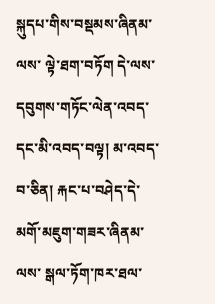སྐུདཔ་གིས་བསྡམས་ཞིནམ་ལས་ ལྟེ་ཐག་བཏོག དེ་ལས་དབུགས་གཏོང་ལེན་འབད་དང་མི་འབད་བལྟ། མ་འབད་བ་ཅིན། རྐང་པ་བཤེད་དེ་མགོ་མཇུག་གཟར་ཞིནམ་ལས་ སྒལ་ཏོག་ཁར་ཐལ་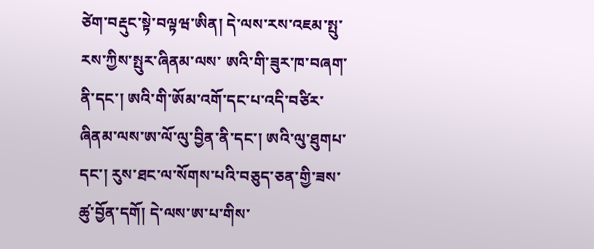ཙེག་བརྡུང་སྟེ་བལྟཝ་ཨིན། དེ་ལས་རས་འཇམ་སྤུ་རས་ཀྱིས་སྤུར་ཞིནམ་ལས་ ཨའི་གི་ཟུར་ཁ་བཞག་ནི་དང་། ཨའི་གི་ཨོམ་འགོ་དང་པ་འདི་བཙིར་ཞིནམ་ལས་ཨ་ལོ་ལུ་བྱིན་ནི་དང་། ཨའི་ལུ་ཐུགཔ་དང་། རུས་ཐང་ལ་སོགས་པའི་བཅུད་ཅན་གྱི་ཟས་ཚུ་བྱོན་དགོ། དེ་ལས་ཨ་པ་གིས་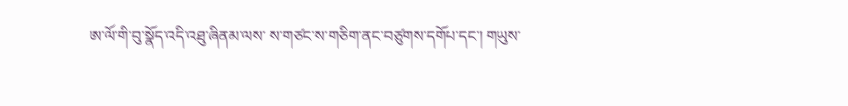ཨ་ལོ་གི་བུ་སྣོད་འདི་འཐུ་ཞིནམ་ལས་ ས་གཙང་ས་གཅིག་ནང་བཙུགས་དགོཔ་དང་། གཡུས་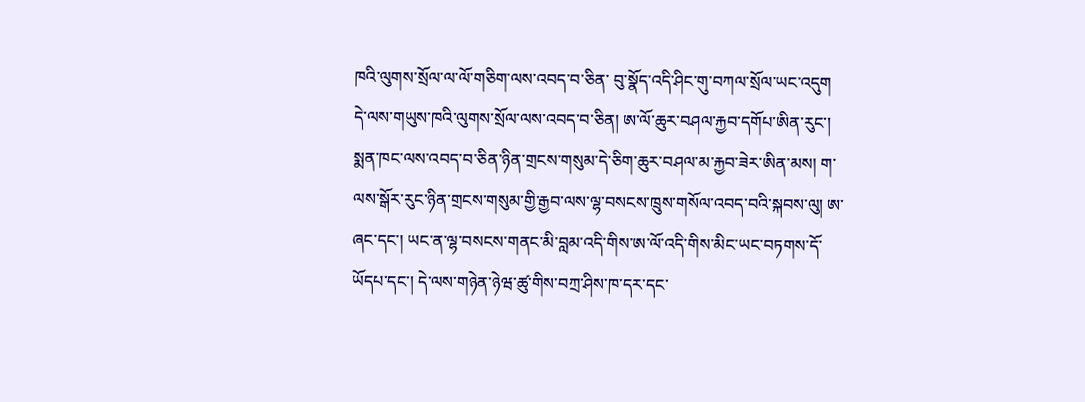ཁའི་ལུགས་སྲོལ་ལ་ལོ་གཅིག་ལས་འབད་བ་ཅིན་ བུ་སྣོད་འདི་ཤིང་གུ་བཀལ་སྲོལ་ཡང་འདུག
དེ་ལས་གཡུས་ཁའི་ལུགས་སྲོལ་ལས་འབད་བ་ཅིན། ཨ་ལོ་ཆུར་བཤལ་རྐྱབ་དགོཔ་ཨིན་རུང་། སྨན་ཁང་ལས་འབད་བ་ཅིན་ཉིན་གྲངས་གསུམ་དེ་ཅིག་ཆུར་བཤལ་མ་རྐྱབ་ཟེར་ཨིན་མས། ག་ལས་སྒོར་རུང་ཉིན་གྲངས་གསུམ་གྱི་རྒྱབ་ལས་ལྷ་བསངས་ཁྲུས་གསོལ་འབད་བའི་སྐབས་ལུ། ཨ་ཞང་དང་། ཡང་ན་ལྷ་བསངས་གནང་མི་བླམ་འདི་གིས་ཨ་ལོ་འདི་གིས་མིང་ཡང་བཏགས་དོ་ཡོདཔ་དང་། དེ་ལས་གཉེན་ཉེཝ་ཚུ་གིས་བཀྲ་ཤིས་ཁ་དར་དང་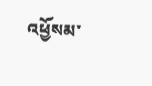འཕྱོསམ་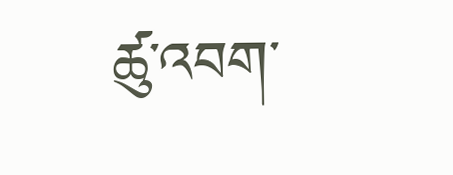ཚུ་འབག་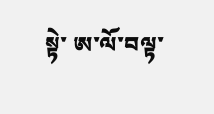སྟེ་ ཨ་ལོ་བལྟ་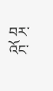བར་འོང་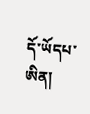དོ་ཡོདཔ་ཨིན།